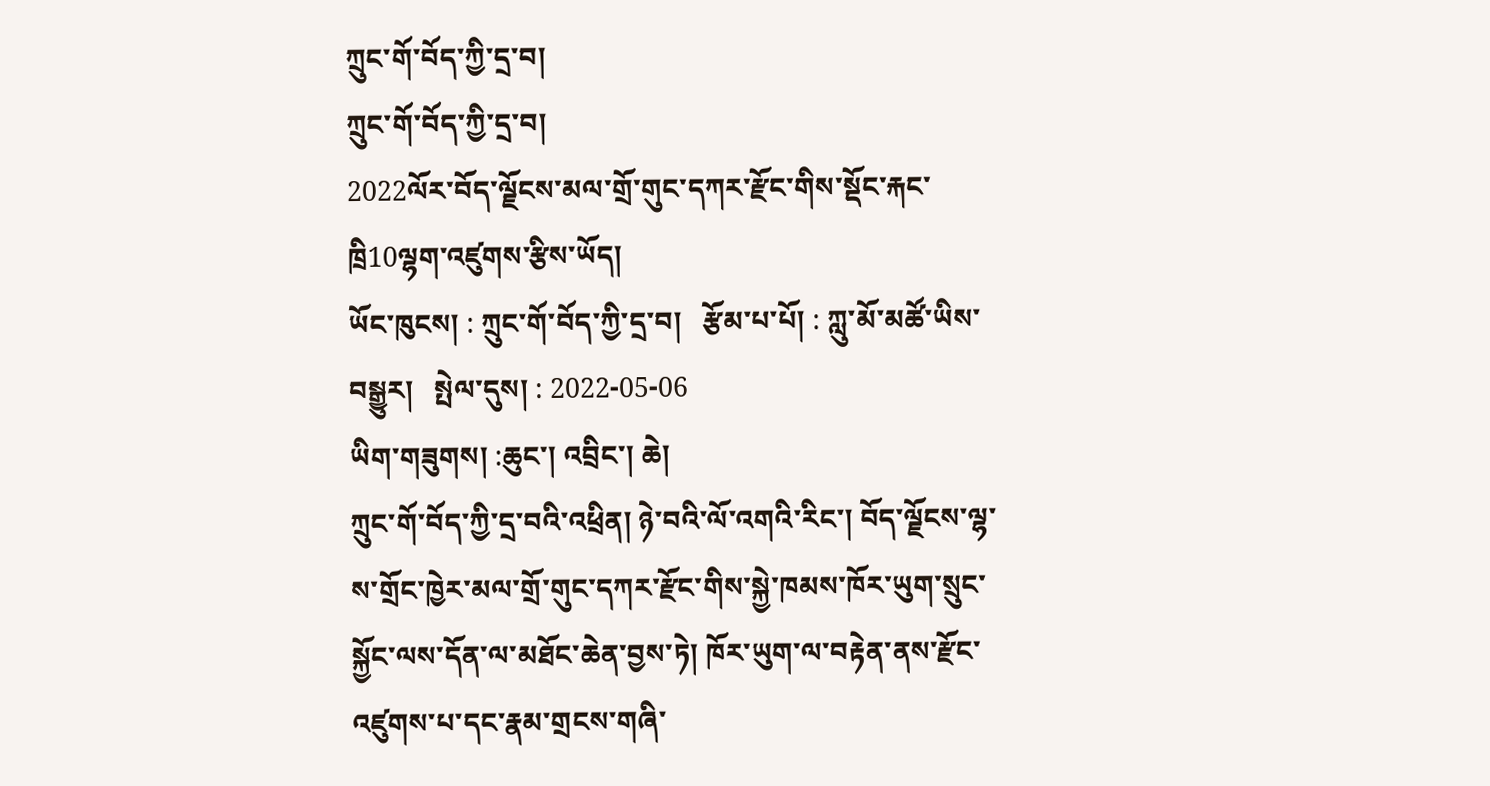ཀྲུང་གོ་བོད་ཀྱི་དྲ་བ།
ཀྲུང་གོ་བོད་ཀྱི་དྲ་བ།
2022ལོར་བོད་ལྗོངས་མལ་གྲོ་གུང་དཀར་རྫོང་གིས་སྡོང་རྐང་ཁྲི10ལྷག་འཛུགས་རྩིས་ཡོད།
ཡོང་ཁུངས། : ཀྲུང་གོ་བོད་ཀྱི་དྲ་བ།   རྩོམ་པ་པོ། : ཀླུ་མོ་མཚོ་ཡིས་བསྒྱུར།   སྤེལ་དུས། : 2022-05-06
ཡིག་གཟུགས། :ཆུང་། འབྲིང་། ཆེ།
ཀྲུང་གོ་བོད་ཀྱི་དྲ་བའི་འཕྲིན། ཉེ་བའི་ལོ་འགའི་རིང་། བོད་ལྗོངས་ལྷ་ས་གྲོང་ཁྱེར་མལ་གྲོ་གུང་དཀར་རྫོང་གིས་སྐྱེ་ཁམས་ཁོར་ཡུག་སྲུང་སྐྱོང་ལས་དོན་ལ་མཐོང་ཆེན་བྱས་ཏེ། ཁོར་ཡུག་ལ་བརྟེན་ནས་རྫོང་འཛུགས་པ་དང་རྣམ་གྲངས་གཞི་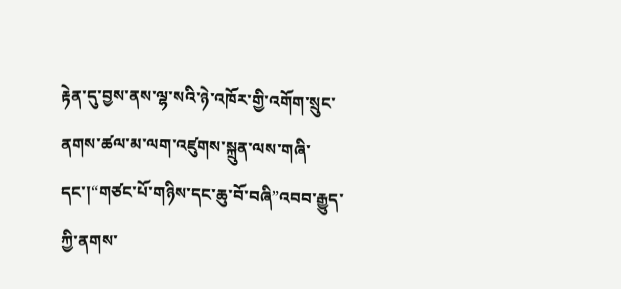རྟེན་དུ་བྱས་ནས་ལྷ་སའི་ཉེ་འཁོར་གྱི་འགོག་སྲུང་ནགས་ཚལ་མ་ལག་འཛུགས་སྐྲུན་ལས་གཞི་དང་།“གཙང་པོ་གཉིས་དང་ཆུ་བོ་བཞི”འབབ་རྒྱུད་ཀྱི་ནགས་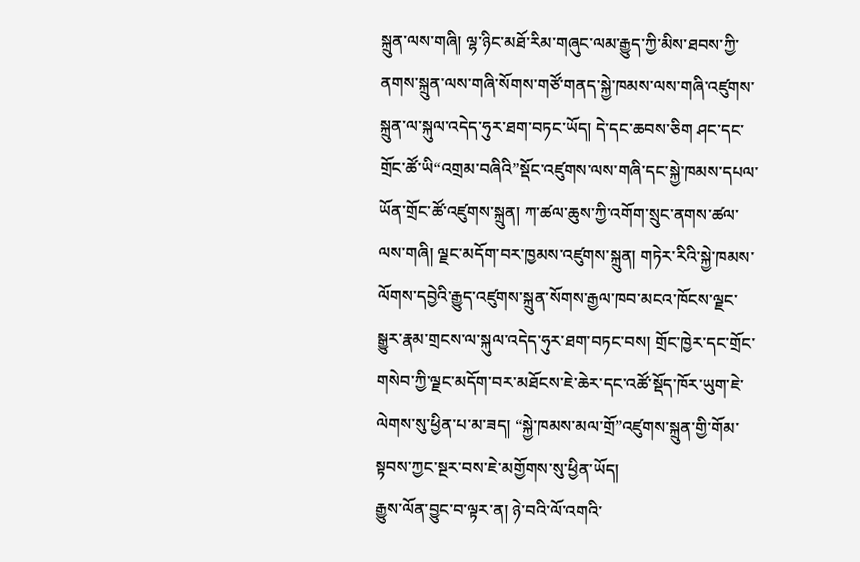སྐྲུན་ལས་གཞི། ལྷ་ཉིང་མཐོ་རིམ་གཞུང་ལམ་རྒྱུད་ཀྱི་མིས་ཐབས་ཀྱི་ནགས་སྐྲུན་ལས་གཞི་སོགས་གཙོ་གནད་སྐྱེ་ཁམས་ལས་གཞི་འཛུགས་སྐྲུན་ལ་སྐུལ་འདེད་ཧུར་ཐག་བཏང་ཡོད། དེ་དང་ཆབས་ཅིག ཤང་དང་གྲོང་ཚོ་ཡི“འགྲམ་བཞིའི”སྡོང་འཛུགས་ལས་གཞི་དང་སྐྱེ་ཁམས་དཔལ་ཡོན་གྲོང་ཚོ་འཛུགས་སྐྲུན། ཀ་ཚལ་ཆུས་ཀྱི་འགོག་སྲུང་ནགས་ཚལ་ལས་གཞི། ལྗང་མདོག་བར་ཁྱམས་འཛུགས་སྐྲུན། གཏེར་རིའི་སྐྱེ་ཁམས་ལོགས་དབྱེའི་རྒྱུད་འཛུགས་སྐྲུན་སོགས་རྒྱལ་ཁབ་མངའ་ཁོངས་ལྗང་སྒྱུར་རྣམ་གྲངས་ལ་སྐུལ་འདེད་ཧུར་ཐག་བཏང་བས། གྲོང་ཁྱེར་དང་གྲོང་གསེབ་ཀྱི་ལྗང་མདོག་བར་མཐོངས་ཇེ་ཆེར་དང་འཚོ་སྡོད་ཁོར་ཡུག་ཇེ་ལེགས་སུ་ཕྱིན་པ་མ་ཟད། “སྐྱེ་ཁམས་མལ་གྲོ”འཛུགས་སྐྲུན་གྱི་གོམ་སྟབས་ཀྱང་སྔར་བས་ཇེ་མགྱོགས་སུ་ཕྱིན་ཡོད།
རྒྱུས་ལོན་བྱུང་བ་ལྟར་ན། ཉེ་བའི་ལོ་འགའི་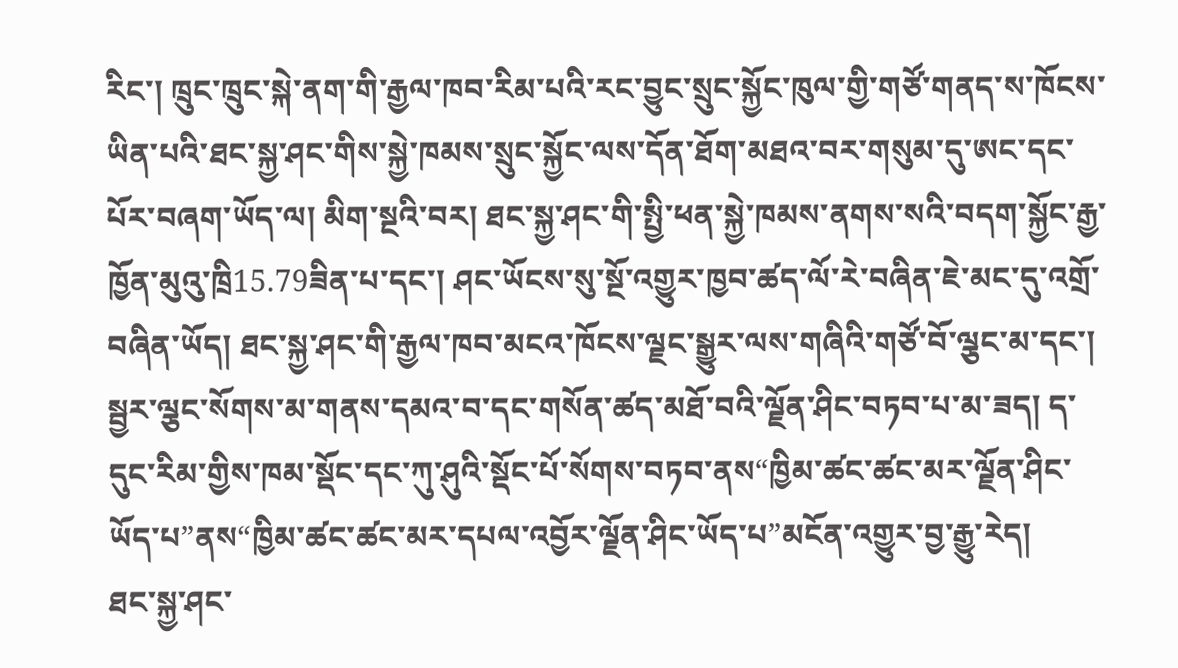རིང་། ཁྲུང་ཁྲུང་སྐེ་ནག་གི་རྒྱལ་ཁབ་རིམ་པའི་རང་བྱུང་སྲུང་སྐྱོང་ཁུལ་གྱི་གཙོ་གནད་ས་ཁོངས་ཡིན་པའི་ཐང་སྐྱ་ཤང་གིས་སྐྱེ་ཁམས་སྲུང་སྐྱོང་ལས་དོན་ཐོག་མཐའ་བར་གསུམ་དུ་ཨང་དང་པོར་བཞག་ཡོད་ལ། མིག་སྔའི་བར། ཐང་སྐྱ་ཤང་གི་སྤྱི་ཕན་སྐྱེ་ཁམས་ནགས་སའི་བདག་སྐྱོང་རྒྱ་ཁྱོན་མུའུ་ཁྲི15.79ཟིན་པ་དང་། ཤང་ཡོངས་སུ་སྔོ་འགྱུར་ཁྱབ་ཚད་ལོ་རེ་བཞིན་ཇེ་མང་དུ་འགྲོ་བཞིན་ཡོད། ཐང་སྐྱ་ཤང་གི་རྒྱལ་ཁབ་མངའ་ཁོངས་ལྗང་སྒྱུར་ལས་གཞིའི་གཙོ་བོ་ལྕང་མ་དང་། སྦྱར་ལྕང་སོགས་མ་གནས་དམའ་བ་དང་གསོན་ཚད་མཐོ་བའི་ལྗོན་ཤིང་བཏབ་པ་མ་ཟད། ད་དུང་རིམ་གྱིས་ཁམ་སྡོང་དང་ཀུ་ཤུའི་སྡོང་པོ་སོགས་བཏབ་ནས“ཁྱིམ་ཚང་ཚང་མར་ལྗོན་ཤིང་ཡོད་པ”ནས“ཁྱིམ་ཚང་ཚང་མར་དཔལ་འབྱོར་ལྗོན་ཤིང་ཡོད་པ”མངོན་འགྱུར་བྱ་རྒྱུ་རེད།
ཐང་སྐྱ་ཤང་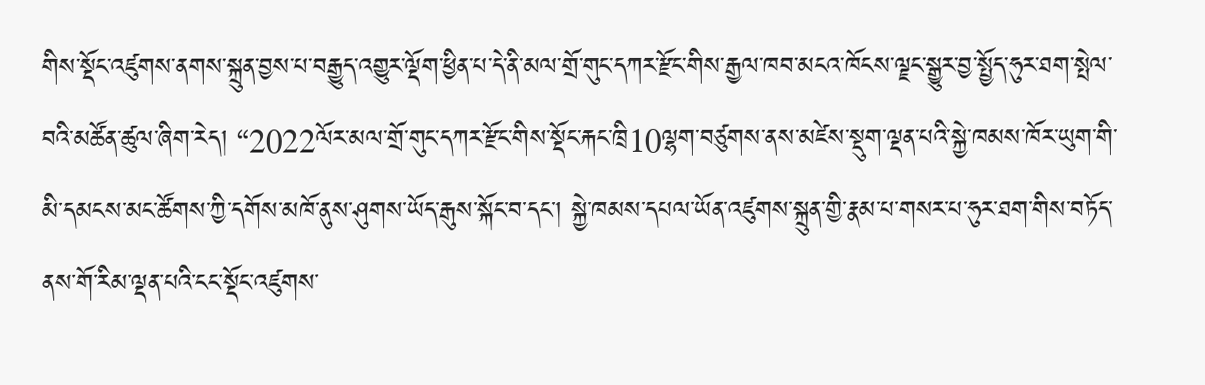གིས་སྡོང་འཛུགས་ནགས་སྐྲུན་བྱས་པ་བརྒྱུད་འགྱུར་ལྡོག་ཕྱིན་པ་དེ་ནི་མལ་གྲོ་གུང་དཀར་རྫོང་གིས་རྒྱལ་ཁབ་མངའ་ཁོངས་ལྗང་སྒྱུར་བྱ་སྤྱོད་ཧུར་ཐག་སྤེལ་བའི་མཚོན་ཚུལ་ཞིག་རེད། “2022ལོར་མལ་གྲོ་གུང་དཀར་རྫོང་གིས་སྡོང་རྐང་ཁྲི10ལྷག་བཙུགས་ནས་མཛེས་སྡུག་ལྡན་པའི་སྐྱེ་ཁམས་ཁོར་ཡུག་གི་མི་དམངས་མང་ཚོགས་ཀྱི་དགོས་མཁོ་ནུས་ཤུགས་ཡོད་རྒུས་སྐོང་བ་དང་། སྐྱེ་ཁམས་དཔལ་ཡོན་འཛུགས་སྐྲུན་གྱི་རྣམ་པ་གསར་པ་ཧུར་ཐག་གིས་བཏོད་ནས་གོ་རིམ་ལྡན་པའི་ངང་སྡོང་འཛུགས་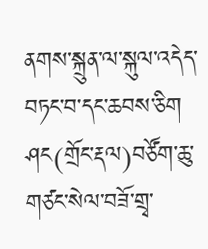ནགས་སྐྲུན་ལ་སྐུལ་འདེད་བཏང་བ་དང་ཆབས་ཅིག ཤང(གྲོང་རྡལ)བཙོག་ཆུ་གཙང་སེལ་བཟོ་གྲྭ་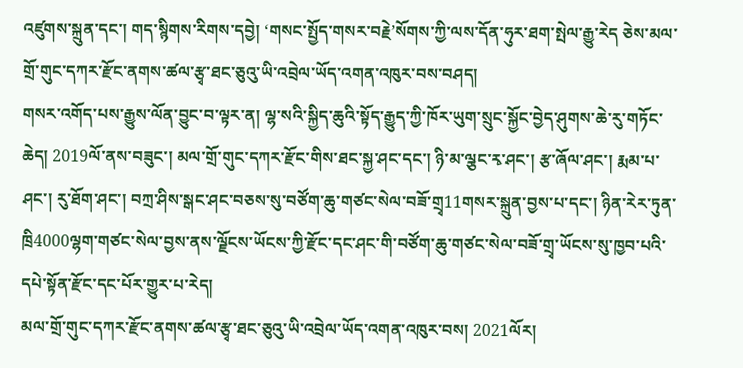འཛུགས་སྐྲུན་དང་། གད་སྙིགས་རིགས་དབྱེ། ‘གསང་སྤྱོད་གསར་བརྗེ’སོགས་ཀྱི་ལས་དོན་ཧུར་ཐག་སྤེལ་རྒྱུ་རེད ཅེས་མལ་གྲོ་གུང་དཀར་རྫོང་ནགས་ཚལ་རྩྭ་ཐང་ཅུའུ་ཡི་འབྲེལ་ཡོད་འགན་འཁུར་བས་བཤད།
གསར་འགོད་པས་རྒྱུས་ལོན་བྱུང་བ་ལྟར་ན། ལྷ་སའི་སྐྱིད་ཆུའི་སྟོད་རྒྱུད་ཀྱི་ཁོར་ཡུག་སྲུང་སྐྱོང་བྱེད་ཤུགས་ཆེ་རུ་གཏོང་ཆེད། 2019ལོ་ནས་བཟུང་། མལ་གྲོ་གུང་དཀར་རྫོང་གིས་ཐང་སྐྱ་ཤང་དང་། ཉི་མ་ལྕང་རྭ་ཤང་། རྩ་ཞོལ་ཤང་། རྨམ་པ་ཤང་། རུ་ཐོག་ཤང་། བཀྲ་ཤིས་སྒང་ཤང་བཅས་སུ་བཙོག་ཆུ་གཙང་སེལ་བཟོ་གྲྭ11གསར་སྐྲུན་བྱས་པ་དང་། ཉིན་རེར་ཏུན་ཁྲི4000ལྷག་གཙང་སེལ་བྱས་ནས་ལྗོངས་ཡོངས་ཀྱི་རྫོང་དང་ཤང་གི་བཙོག་ཆུ་གཙང་སེལ་བཟོ་གྲྭ་ཡོངས་སུ་ཁྱབ་པའི་དཔེ་སྟོན་རྫོང་དང་པོར་གྱུར་པ་རེད།
མལ་གྲོ་གུང་དཀར་རྫོང་ནགས་ཚལ་རྩྭ་ཐང་ཅུའུ་ཡི་འབྲེལ་ཡོད་འགན་འཁུར་བས། 2021ལོར།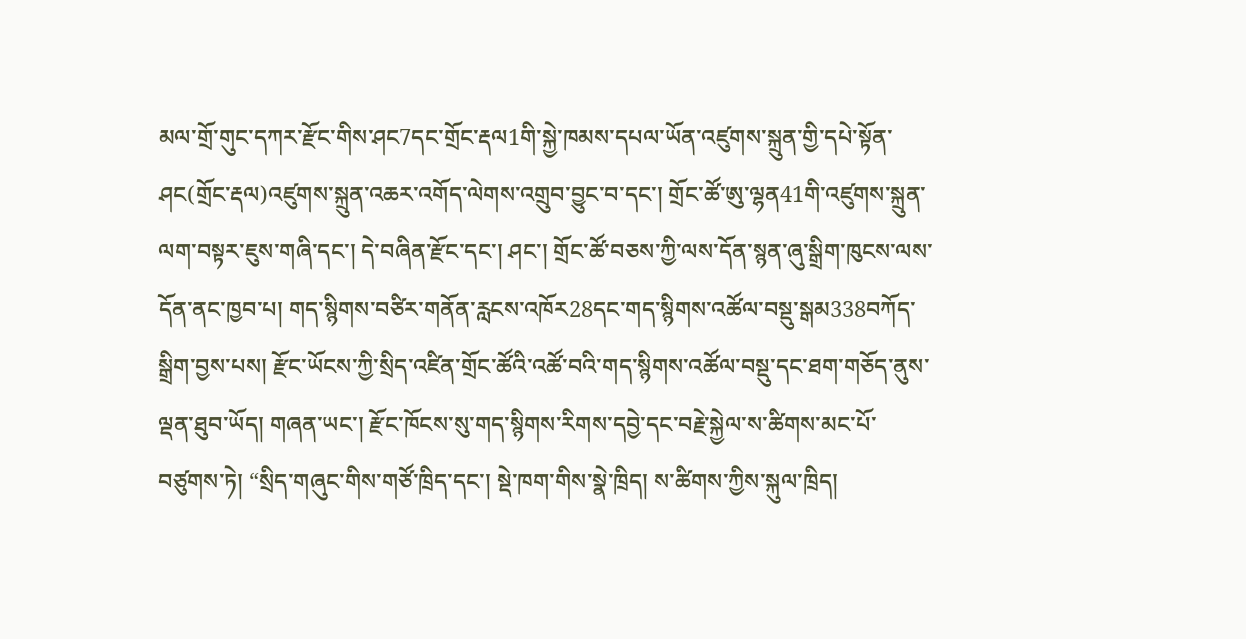མལ་གྲོ་གུང་དཀར་རྫོང་གིས་ཤང7དང་གྲོང་རྡལ1གི་སྐྱེ་ཁམས་དཔལ་ཡོན་འཛུགས་སྐྲུན་གྱི་དཔེ་སྟོན་ཤང(གྲོང་རྡལ)འཛུགས་སྐྲུན་འཆར་འགོད་ལེགས་འགྲུབ་བྱུང་བ་དང་། གྲོང་ཚོ་ཨུ་ལྷན41གི་འཛུགས་སྐྲུན་ལག་བསྟར་ཇུས་གཞི་དང་། དེ་བཞིན་རྫོང་དང་། ཤང་། གྲོང་ཚོ་བཅས་ཀྱི་ལས་དོན་སྙན་ཞུ་སྒྲིག་ཁུངས་ལས་དོན་ནང་ཁྱབ་པ། གད་སྙིགས་བཙིར་གནོན་རླངས་འཁོར28དང་གད་སྙིགས་འཚོལ་བསྡུ་སྒམ338བཀོད་སྒྲིག་བྱས་པས། རྫོང་ཡོངས་ཀྱི་སྲིད་འཛིན་གྲོང་ཚོའི་འཚོ་བའི་གད་སྙིགས་འཚོལ་བསྡུ་དང་ཐག་གཅོད་ནུས་ལྡན་ཐུབ་ཡོད། གཞན་ཡང་། རྫོང་ཁོངས་སུ་གད་སྙིགས་རིགས་དབྱེ་དང་བརྗེ་སྐྱེལ་ས་ཚིགས་མང་པོ་བཙུགས་ཏེ། “སྲིད་གཞུང་གིས་གཙོ་ཁྲིད་དང་། སྡེ་ཁག་གིས་སྣེ་ཁྲིད། ས་ཚིགས་ཀྱིས་སྐུལ་ཁྲིད།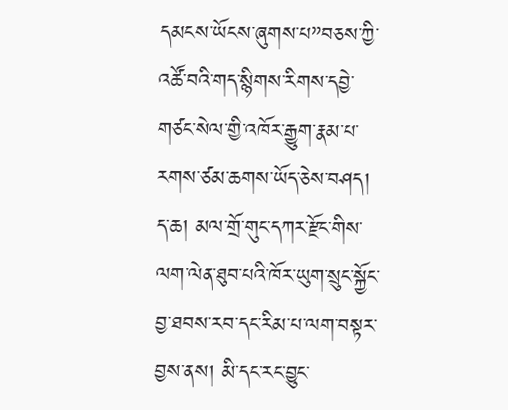དམངས་ཡོངས་ཞུགས་པ”བཅས་ཀྱི་འཚོ་བའི་གད་སྙིགས་རིགས་དབྱེ་གཙང་སེལ་གྱི་འཁོར་རྒྱུག་རྣམ་པ་རགས་ཙམ་ཆགས་ཡོད་ཅེས་བཤད།
ད་ཆ། མལ་གྲོ་གུང་དཀར་རྫོང་གིས་ལག་ལེན་ཐུབ་པའི་ཁོར་ཡུག་སྲུང་སྐྱོང་བྱ་ཐབས་རབ་དང་རིམ་པ་ལག་བསྟར་བྱས་ནས། མི་དང་རང་བྱུང་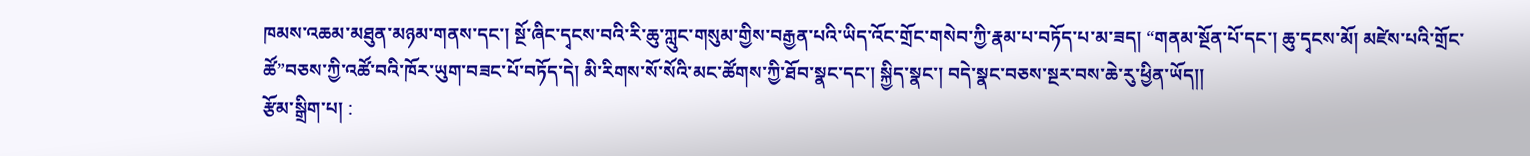ཁམས་འཆམ་མཐུན་མཉམ་གནས་དང་། སྔོ་ཞིང་དྭངས་བའི་རི་ཆུ་ཀླུང་གསུམ་གྱིས་བརྒྱན་པའི་ཡིད་འོང་གྲོང་གསེབ་ཀྱི་རྣམ་པ་བཏོད་པ་མ་ཟད། “གནམ་སྔོན་པོ་དང་། ཆུ་དྭངས་མོ། མཛེས་པའི་གྲོང་ཚོ”བཅས་ཀྱི་འཚོ་བའི་ཁོར་ཡུག་བཟང་པོ་བཏོད་དེ། མི་རིགས་སོ་སོའི་མང་ཚོགས་ཀྱི་ཐོབ་སྣང་དང་། སྐྱིད་སྣང་། བདེ་སྣང་བཅས་སྔར་བས་ཆེ་རུ་ཕྱིན་ཡོད།།
རྩོམ་སྒྲིག་པ། :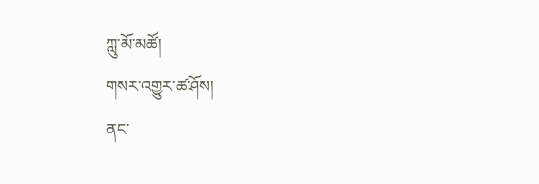ཀླུ་མོ་མཚོ།
གསར་འགྱུར་ཚ་ཤོས།
ནང་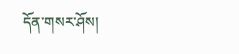དོན་གསར་ཤོས།